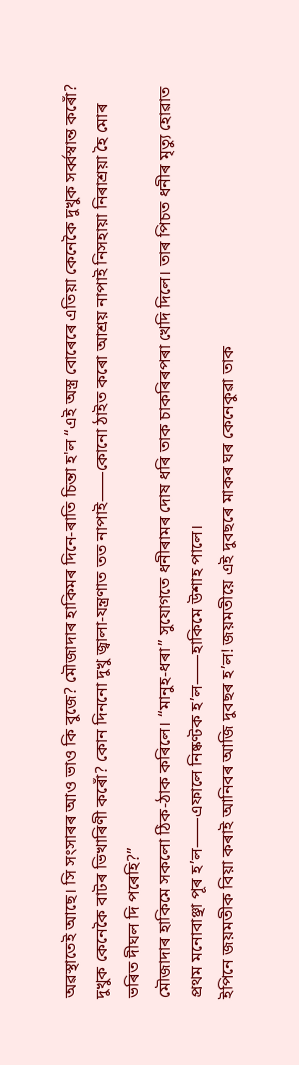অৱস্থাতেই আছে। সি সংসাৰৰ আও ভাও কি বুজে? মৌজাদাৰ হাকিমৰ দিনে-ৰাতি চিন্তা হ'ল “এই অস্ত্ৰ বোৰেৰে এতিয়া কেনেকৈ দুখুক সৰ্ব্বস্বান্ত কৰোঁ? দুখুক কেনেকৈ বাটৰ ভিখাৰিণী কৰোঁ? কোন দিননো দুখু জ্বালা-যন্ত্ৰণাত তত নাপাই⸺কোনো ঠাইত কৰো আশ্ৰয় নাপাই নিসহায়া নিৰাশ্ৰয়া হৈ মোৰ ভৰিত দীঘল দি পৰেহি?”
মৌজাদাৰ হাকিমে সকলো ঠিক-ঠাক কৰিলে। “মানুহ-ধৰা” সুযোগতে ধনীৰামৰ দোষ ধৰি তাক চাকৰিৰপৰা খেদি দিলে। তাৰ পিচত ধনীৰ মৃত্যু হোৱাত প্ৰথম মনোবাঞ্ছা পূৰ হ’ল⸺এফালে নিষ্কণ্টক হ’ল⸺হাকিমে উশাহ পালে।
ইপিনে জয়মতীক বিয়া কৰাই আনিবৰ আজি দুবছৰ হ’ল! জয়মতীয়ে এই দুবছৰে মাকৰ ঘৰ কেনেকুৱা তাক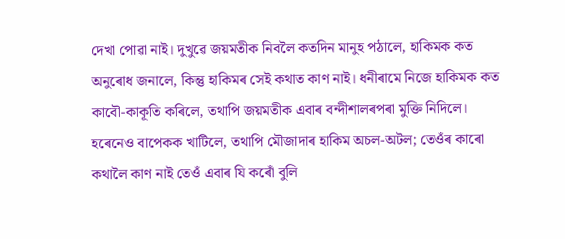দেখা পোৱা নাই। দুখুৱে জয়মতীক নিবলৈ কতদিন মানুহ পঠালে, হাকিমক কত অনুৰোধ জনালে, কিন্তু হাকিমৰ সেই কথাত কাণ নাই। ধনীৰামে নিজে হাকিমক কত কাবৌ-কাকূতি কৰিলে, তথাপি জয়মতীক এবাৰ বন্দীশালৰপৰা মুক্তি নিদিলে। হৰেনেও বাপেকক খাটিলে, তথাপি মৌজাদাৰ হাকিম অচল-অটল; তেওঁৰ কাৰো কথালৈ কাণ নাই তেওঁ এবাৰ যি কৰোঁ বুলি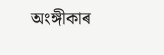অংঙ্গীকাৰ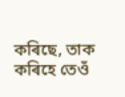কৰিছে, তাক কৰিহে তেওঁ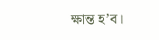ক্ষান্ত হ’ব।